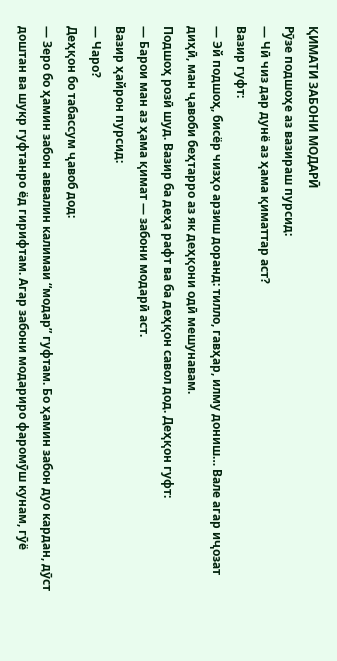ҚИМАТИ ЗАБОНИ МОДАРӢ
Рӯзе подшоҳе аз вазираш пурсид:
— Чӣ чиз дар дунё аз ҳама қиматтар аст?
Вазир гуфт:
— Эй подшоҳ, бисёр чизҳо арзиш доранд: тилло, гавҳар, илму дониш… Вале агар иҷозат диҳӣ, ман ҷавоби беҳтарро аз як деҳқони одӣ мешунавам.
Подшоҳ розӣ шуд. Вазир ба деҳа рафт ва ба деҳқон савол дод. Деҳқон гуфт:
— Барои ман аз ҳама қимат — забони модарӣ аст.
Вазир ҳайрон пурсид:
— Чаро?
Деҳқон бо табассум ҷавоб дод:
— Зеро бо ҳамин забон аввалин калимаи “модар” гуфтам. Бо ҳамин забон дуо кардан, дӯст доштан ва шукр гуфтанро ёд гирифтам. Агар забони модариро фаромӯш кунам, гӯё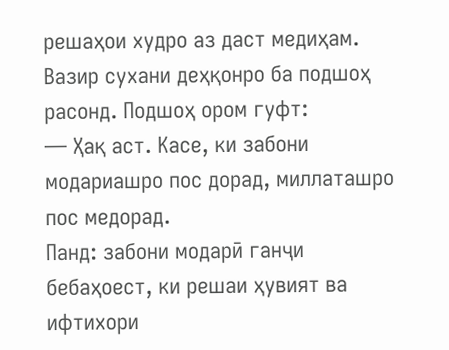решаҳои худро аз даст медиҳам.
Вазир сухани деҳқонро ба подшоҳ расонд. Подшоҳ ором гуфт:
— Ҳақ аст. Касе, ки забони модариашро пос дорад, миллаташро пос медорад.
Панд: забони модарӣ ганҷи бебаҳоест, ки решаи ҳувият ва ифтихори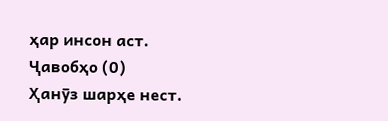ҳар инсон аст.
Ҷавобҳо (0)
Ҳанӯз шарҳе нест.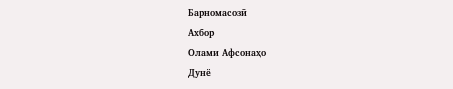Барномасозӣ
Ахбор
Олами Афсонаҳо
Дунё